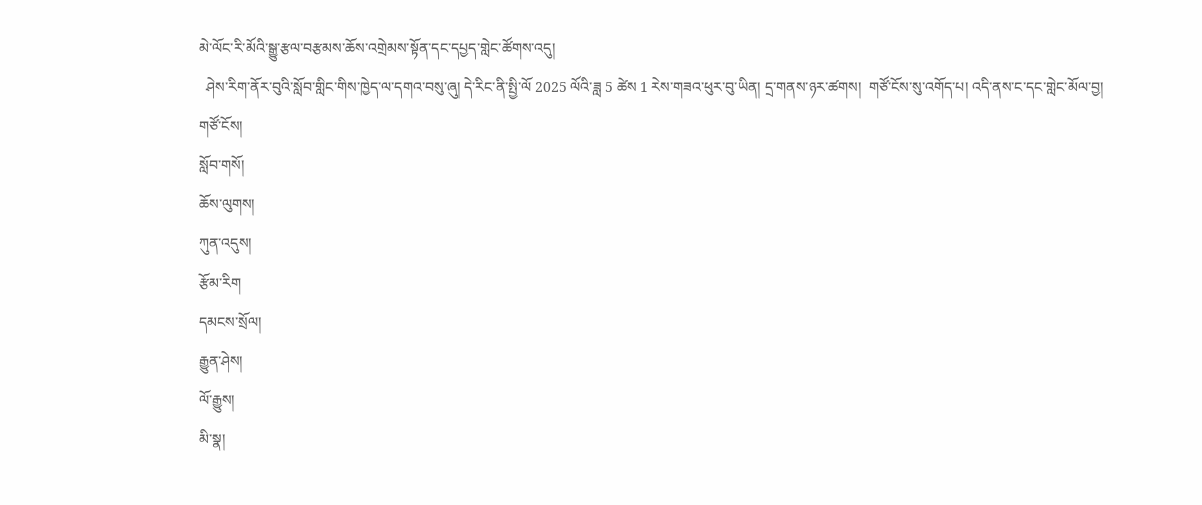མེ་ལོང་རི་མོའི་སྒྱུ་རྩལ་བརྩམས་ཆོས་འགྲེམས་སྟོན་དང་དཔྱད་གླེང་ཚོགས་འདུ།
  ཤེས་རིག་ནོར་བུའི་སློབ་གླིང་གིས་ཁྱེད་ལ་དགའ་བསུ་ཞུ། དེ་རིང་ནི་སྤྱི་ལོ 2025 ལོའི་ཟླ 5 ཚེས 1 རེས་གཟའ་ཕུར་བུ་ཡིན། དྲ་གནས་ཉར་ཚགས།  གཙོ་ངོས་སུ་འགོད་པ། འདི་ནས་ང་དང་གླེང་མོལ་བྱ།
གཙོ་ངོས།
སློབ་གསོ།
ཆོས་ལུགས།
ཀུན་འདུས།
རྩོམ་རིག
དམངས་སྲོལ།
རྒྱུན་ཤེས།
ལོ་རྒྱུས།
མི་སྣ།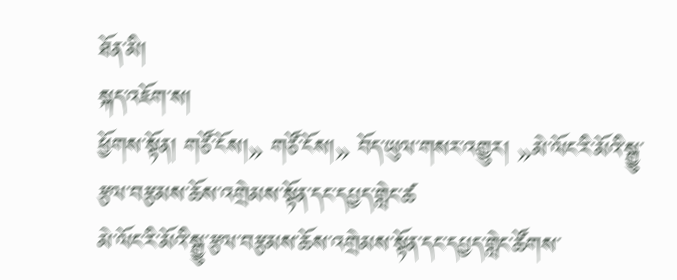ཐོན་མི།
སྐད་འཇོག་ས།
ཕྱོགས་སྟོན། གཙོ་ངོས།» གཙོ་ངོས།» བོད་ཡུལ་གསར་འགྱུར། »མེ་ལོང་རི་མོའི་སྒྱུ་རྩལ་བརྩམས་ཆོས་འགྲེམས་སྟོན་དང་དཔྱད་གླེང་ཚ
མེ་ལོང་རི་མོའི་སྒྱུ་རྩལ་བརྩམས་ཆོས་འགྲེམས་སྟོན་དང་དཔྱད་གླེང་ཚོགས་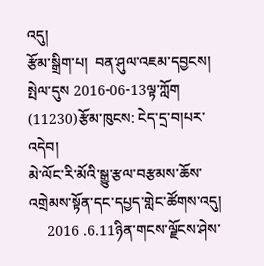འདུ།
རྩོམ་སྒྲིག་པ།  བན་ཤུལ་འཇམ་དབྱངས། སྤེལ་དུས 2016-06-13ལྟ་ཀློག (11230)རྩོམ་ཁུངས: ངེད་དྲ་བ།པར་འདེབ།
མེ་ལོང་རི་མོའི་སྒྱུ་རྩལ་བརྩམས་ཆོས་འགྲེམས་སྟོན་དང་དཔྱད་གླེང་ཚོགས་འདུ།
     2016 .6.11ཉིན་གངས་ལྗོངས་ཤེས་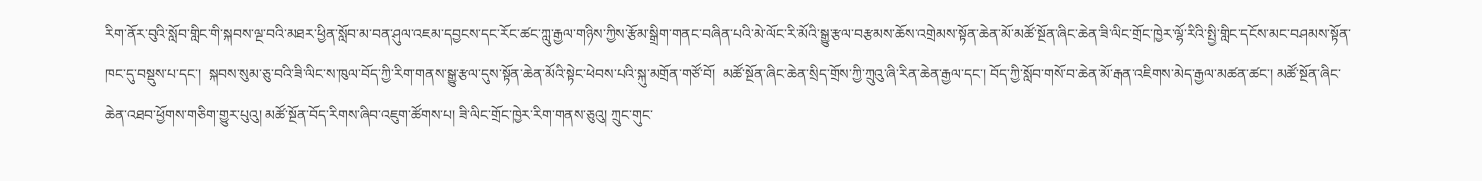རིག་ནོར་བུའི་སློབ་གླིང་གི་སྐབས་ལྔ་བའི་མཐར་ཕྱིན་སློབ་མ་བན་ཤུལ་འཇམ་དབྱངས་དང་རོང་ཚང་ཀླུ་རྒྱལ་གཉིས་ཀྱིས་རྩོམ་སྒྲིག་གནང་བཞིན་པའི་མེ་ལོང་རི་མོའི་སྒྱུ་རྩལ་བརྩམས་ཆོས་འགྲེམས་སྟོན་ཆེན་མོ་མཚོ་སྔོན་ཞིང་ཆེན་ཟི་ལིང་གྲོང་ཁྱེར་ལྷོ་རིའི་སྤྱི་གླིང་དངོས་མང་བཤམས་སྟོན་ཁང་དུ་བསྡུས་པ་དང་།  སྐབས་སུམ་ཅུ་བའི་ཟི་ལིང་ས་ཁུལ་བོད་ཀྱི་རིག་གནས་སྒྱུ་རྩལ་དུས་སྟོན་ཆེན་མོའི་སྟེང་ཕེབས་པའི་སྐུ་མགྲོན་གཙོ་བོ།  མཚོ་སྔོན་ཞིང་ཆེན་སྲིད་གྲོས་ཀྱི་ཀྲུའུ་ཞི་རིན་ཆེན་རྒྱལ་དང་། བོད་ཀྱི་སློབ་གསོ་བ་ཆེན་མོ་རྒན་འཇིགས་མེད་རྒྱལ་མཚན་ཚང་། མཚོ་སྔོན་ཞིང་ཆེན་འཐབ་ཕྱོགས་གཅིག་གྱུར་པུའུ། མཚོ་སྔོན་བོད་རིགས་ཞིབ་འཇུག་ཚོགས་པ། ཟི་ལིང་གྲོང་ཁྱེར་རིག་གནས་ཅུའུ། ཀྲུང་གུང་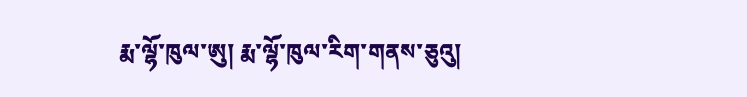རྨ་ལྷོ་ཁུལ་ཨུ། རྨ་ལྷོ་ཁུལ་རིག་གནས་ཅུའུ།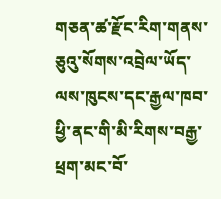གཅན་ཚ་རྫོང་རིག་གནས་ཅུའུ་སོགས་འབྲེལ་ཡོད་ལས་ཁུངས་དང་རྒྱལ་ཁབ་ཕྱི་ནང་གི་མི་རིགས་བརྒྱ་ཕྲག་མང་བོ་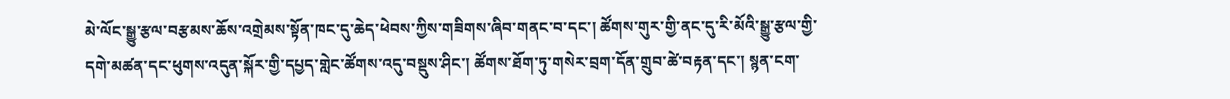མེ་ལོང་སྒྱུ་རྩལ་བརྩམས་ཆོས་འགྲེམས་སྟོན་ཁང་དུ་ཆེད་ཕེབས་ཀྱིས་གཟིགས་ཞིབ་གནང་བ་དང་། ཚོགས་གུར་གྱི་ནང་དུ་རི་མོའི་སྒྱུ་རྩལ་གྱི་དགེ་མཚན་དང་ཕུགས་འདུན་སྐོར་གྱི་དཔྱད་གླེང་ཚོགས་འདུ་བསྡུས་ཤིང་། ཚོགས་ཐོག་ཏུ་གསེར་བྲག་དོན་གྲུབ་ཚེ་བརྟན་དང་། སྙན་ངག་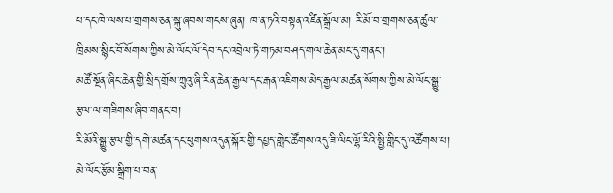པ་དང་ཁེ་ལས་པ་གྲགས་ཅན་སྐུ་ཞབས་གངས་ཞུན། ཁ་ན་ཏའི་བསྟན་འཛིན་སྒྲོལ་མ། རི་མོ་བ་གྲགས་ཅན་ཚུལ་ཁྲིམས་སྙིང་བོ་སོགས་ཀྱིས་མེ་ལོང་ལོ་དེབ་དང་འབྲེལ་ཏེ་གཏམ་བཤད་གལ་ཆེན་མང་དུ་གནང་།
མཚོ་སྔོན་ཞིང་ཆེན་གྱི་སྲིད་གྲོས་ཀྲུའུ་ཞི་རིན་ཆེན་རྒྱལ་དང་རྒན་འཇིགས་མེད་རྒྱལ་མཚན་སོགས་ཀྱིས་མེ་ལོང་སྒྱུ་རྩལ་ལ་གཟིགས་ཞིབ་གནང་བ།
རི་མོའི་སྒྱུ་རྩལ་གྱི་དགེ་མཚན་དང་ཕུགས་འདུན་སྐོར་གྱི་དཔྱད་གླེང་ཚོགས་འདུ་ཟི་ལིང་ལྷོ་རིའི་སྤྱི་གླིང་དུ་འཚོགས་པ།
མེ་ལོང་རྩོམ་སྒྲིག་པ་བན་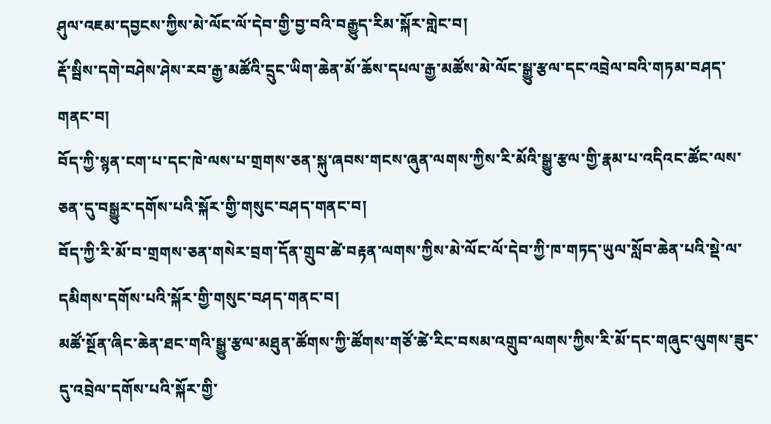ཤུལ་འཇམ་དབྱངས་ཀྱིས་མེ་ལོང་ལོ་དེབ་གྱི་བྱ་བའི་བརྒྱུད་རིམ་སྐོར་གླེང་བ།
རྡོ་སྦིས་དགེ་བཤེས་ཤེས་རབ་རྒྱ་མཚོའི་དྲུང་ཡིག་ཆེན་མོ་ཆོས་དཔལ་རྒྱ་མཚོས་མེ་ལོང་སྒྱུ་རྩལ་དང་འབྲེལ་བའི་གཏམ་བཤད་གནང་བ།
བོད་ཀྱི་སྙན་ངག་པ་དང་ཁེ་ལས་པ་གྲགས་ཅན་སྐུ་ཞབས་གངས་ཞུན་ལགས་ཀྱིས་རི་མོའི་སྒྱུ་རྩལ་གྱི་རྣམ་པ་འདིའང་ཚོང་ལས་ཅན་དུ་བསྒྱུར་དགོས་པའི་སྐོར་གྱི་གསུང་བཤད་གནང་བ།
བོད་ཀྱི་རི་མོ་བ་གྲགས་ཅན་གསེར་བྲག་དོན་གྲུབ་ཚེ་བརྟན་ལགས་ཀྱིས་མེ་ལོང་ལོ་དེབ་ཀྱི་ཁ་གཏད་ཡུལ་སློབ་ཆེན་པའི་སྡེ་ལ་དམིགས་དགོས་པའི་སྐོར་གྱི་གསུང་བཤད་གནང་བ།
མཚོ་སྔོན་ཞིང་ཆེན་ཐང་གའི་སྒྱུ་རྩལ་མཐུན་ཚོགས་ཀྱི་ཚོགས་གཙོ་ཚེ་རིང་བསམ་འགྲུབ་ལགས་ཀྱིས་རི་མོ་དང་གཞུང་ལུགས་ཟུང་དུ་འབྲེལ་དགོས་པའི་སྐོར་གྱི་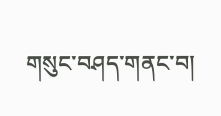གསུང་བཤད་གནང་བ།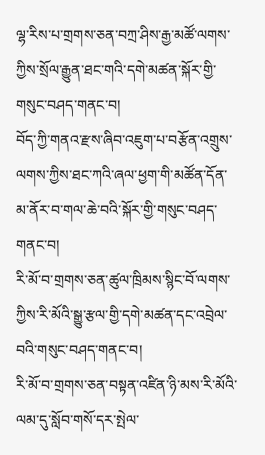ལྷ་རིས་པ་གྲགས་ཅན་བཀྲ་ཤིས་རྒྱ་མཚོ་ལགས་ཀྱིས་སྲོལ་རྒྱུན་ཐང་གའི་དགེ་མཚན་སྐོར་གྱི་གསུང་བཤད་གནང་བ།
བོད་ཀྱི་གནའ་རྫས་ཞིབ་འཇུག་པ་བརྩོན་འགྲུས་ལགས་ཀྱིས་ཐང་ཀའི་ཞལ་ཕྱག་གི་མཚོན་དོན་མ་ནོར་བ་གལ་ཆེ་བའི་སྐོར་གྱི་གསུང་བཤད་གནང་བ།
རི་མོ་བ་གྲགས་ཅན་ཚུལ་ཁྲིམས་སྙིང་བོ་ལགས་ཀྱིས་རི་མོའི་སྒྱུ་རྩལ་གྱི་དགེ་མཚན་དང་འབྲེལ་བའི་གསུང་བཤད་གནང་བ།
རི་མོ་བ་གྲགས་ཅན་བསྟན་འཛིན་ཉི་མས་རི་མོའི་ལམ་དུ་སློབ་གསོ་དར་སྤེལ་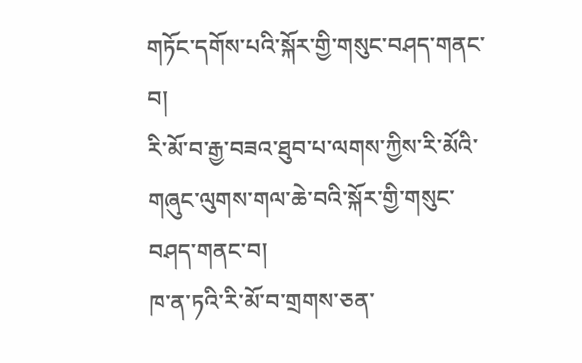གཏོང་དགོས་པའི་སྐོར་གྱི་གསུང་བཤད་གནང་བ།
རི་མོ་བ་རྒྱ་བཟའ་ཐུབ་པ་ལགས་ཀྱིས་རི་མོའི་གཞུང་ལུགས་གལ་ཆེ་བའི་སྐོར་གྱི་གསུང་བཤད་གནང་བ།
ཁ་ན་ཏའི་རི་མོ་བ་གྲགས་ཅན་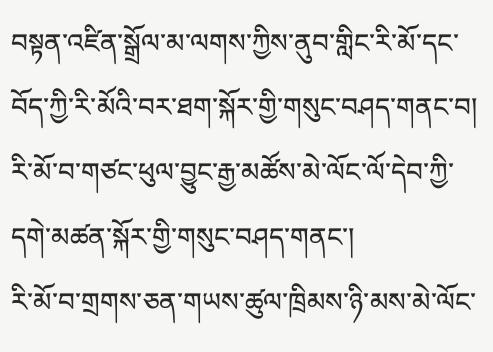བསྟན་འཛིན་སྒྲོལ་མ་ལགས་ཀྱིས་ནུབ་གླིང་རི་མོ་དང་བོད་ཀྱི་རི་མོའི་བར་ཐག་སྐོར་གྱི་གསུང་བཤད་གནང་བ།
རི་མོ་བ་གཙང་ཕུལ་བྱུང་རྒྱ་མཚོས་མེ་ལོང་ལོ་དེབ་ཀྱི་དགེ་མཚན་སྐོར་གྱི་གསུང་བཤད་གནང་།
རི་མོ་བ་གྲགས་ཅན་གཡས་ཚུལ་ཁྲིམས་ཉི་མས་མེ་ལོང་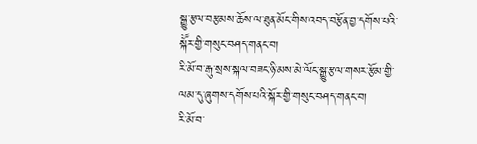སྒྱུ་རྩལ་བརྩམས་ཆོས་ལ་ཐུན་མོང་གིས་འབད་བརྩོན་བྱ་དགོས་པའི་སྐཽར་གྱི་གསུང་བཤད་གནང་བ།
རི་མོ་བ་རྒུ་སྲས་སྐལ་བཟང་ཉི་མས་མེ་ལོང་སྒྱུ་རྩལ་གསར་རྩོམ་གྱི་ལམ་དུ་ཞུགས་དགོས་པའི་སྐོར་གྱི་གསུང་བཤད་གནང་བ།
རི་མོ་བ་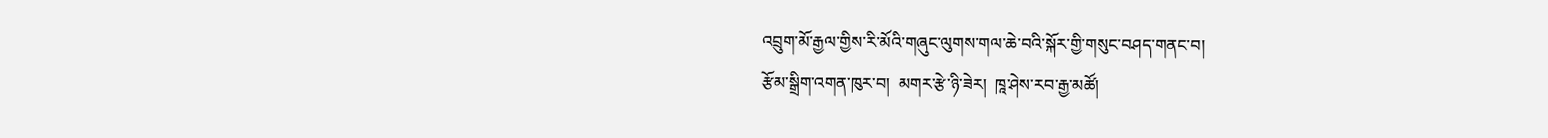འབྲུག་མོ་རྒྱལ་གྱིས་རི་མོའི་གཞུང་ལུགས་གལ་ཆེ་བའི་སྐོར་གྱི་གསུང་བཤད་གནང་བ།
རྩོམ་སྒྲིག་འགན་ཁུར་བ།  མགར་རྩེ་ཉི་ཟེར།  ཁཱ་ཤེས་རབ་རྒྱ་མཚོ།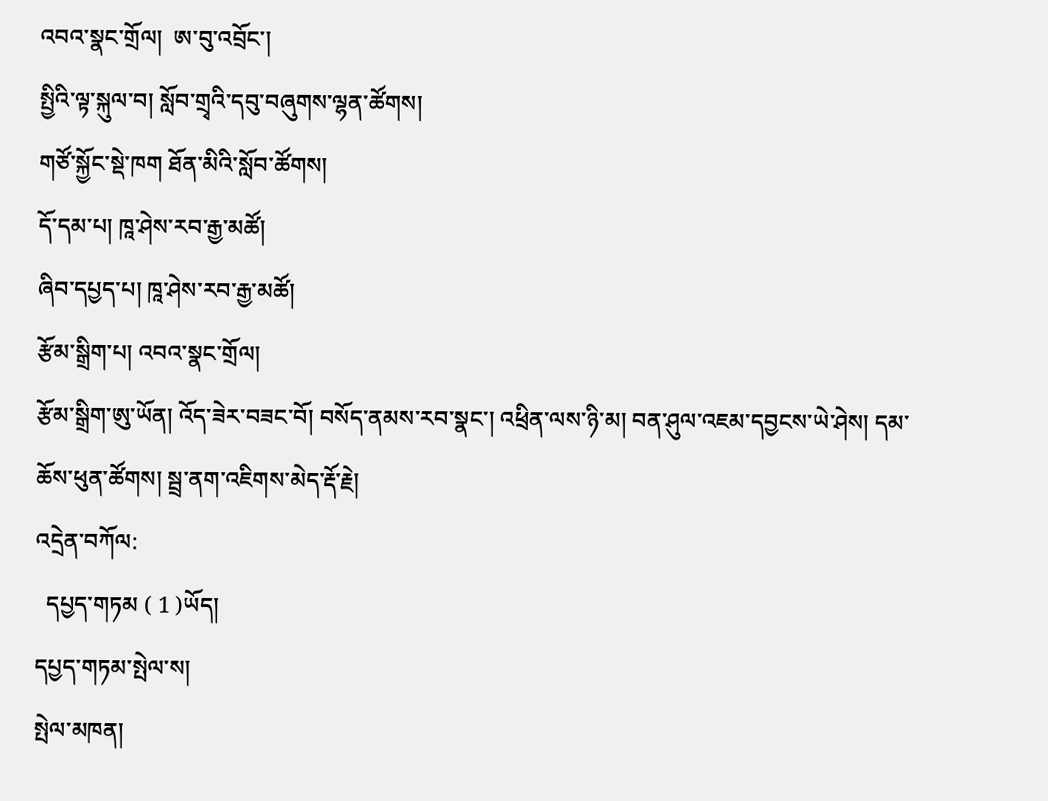འབའ་སྣང་གྲོལ།  ཨ་བུ་འབྲོང་།
སྤྱིའི་ལྟ་སྐུལ་བ། སློབ་གྲྭའི་དབུ་བཞུགས་ལྷན་ཚོགས།
གཙོ་སྐྱོང་སྡེ་ཁག ཐོན་མིའི་སློབ་ཚོགས།
དོ་དམ་པ། ཁཱ་ཤེས་རབ་རྒྱ་མཚོ།
ཞིབ་དཔྱད་པ། ཁཱ་ཤེས་རབ་རྒྱ་མཚོ།
རྩོམ་སྒྲིག་པ། འབའ་སྣང་གྲོལ།
རྩོམ་སྒྲིག་ཨུ་ཡོན། འོད་ཟེར་བཟང་བོ། བསོད་ནམས་རབ་སྣང་། འཕྲིན་ལས་ཉི་མ། བན་ཤུལ་འཇམ་དབྱངས་ཡེ་ཤེས། དམ་ཆོས་ཕུན་ཚོགས། སྦྲ་ནག་འཇིགས་མེད་རྡོ་རྗེ།
འདྲེན་བཀོལ:
  དཔྱད་གཏམ ( 1 )ཡོད།
དཔྱད་གཏམ་སྤེལ་ས།
སྤེལ་མཁན།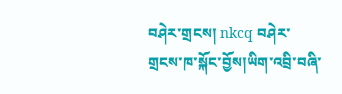བཤེར་གྲངས། nkcq བཤེར་གྲངས་ཁ་སྐོང་བྱོས།ཡིག་འབྲི་བཞི་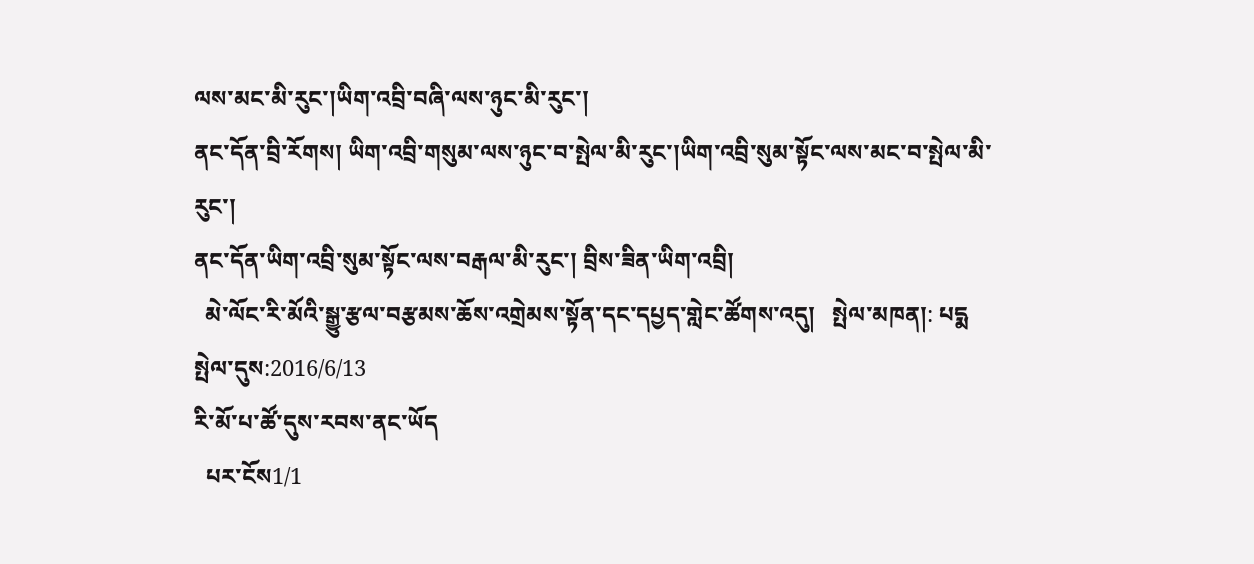ལས་མང་མི་རུང་།ཡིག་འབྲི་བཞི་ལས་ཉུང་མི་རུང་།
ནང་དོན་བྲི་རོགས། ཡིག་འབྲི་གསུམ་ལས་ཉུང་བ་སྤེལ་མི་རུང་།ཡིག་འབྲི་སུམ་སྟོང་ལས་མང་བ་སྤེལ་མི་རུང་།
ནང་དོན་ཡིག་འབྲི་སུམ་སྟོང་ལས་བརྒལ་མི་རུང་། བྲིས་ཟིན་ཡིག་འབྲི།
  མེ་ལོང་རི་མོའི་སྒྱུ་རྩལ་བརྩམས་ཆོས་འགྲེམས་སྟོན་དང་དཔྱད་གླེང་ཚོགས་འདུ།   སྤེལ་མཁན།: པདྨ སྤེལ་དུས:2016/6/13
རི་མོ་པ་ཚོ་དུས་རབས་ནང་ཡོད
  པར་ངོས1/1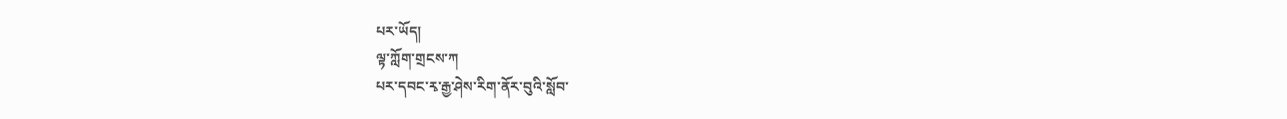པར་ཡོད།
ལྟ་ཀློག་གྲངས་ཀ
པར་དབང་རྭ་རྒྱ་ཤེས་རིག་ནོར་བུའི་སློབ་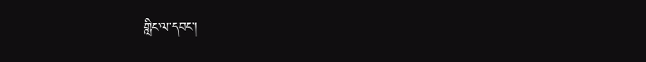གླིང་ལ་དབང་།